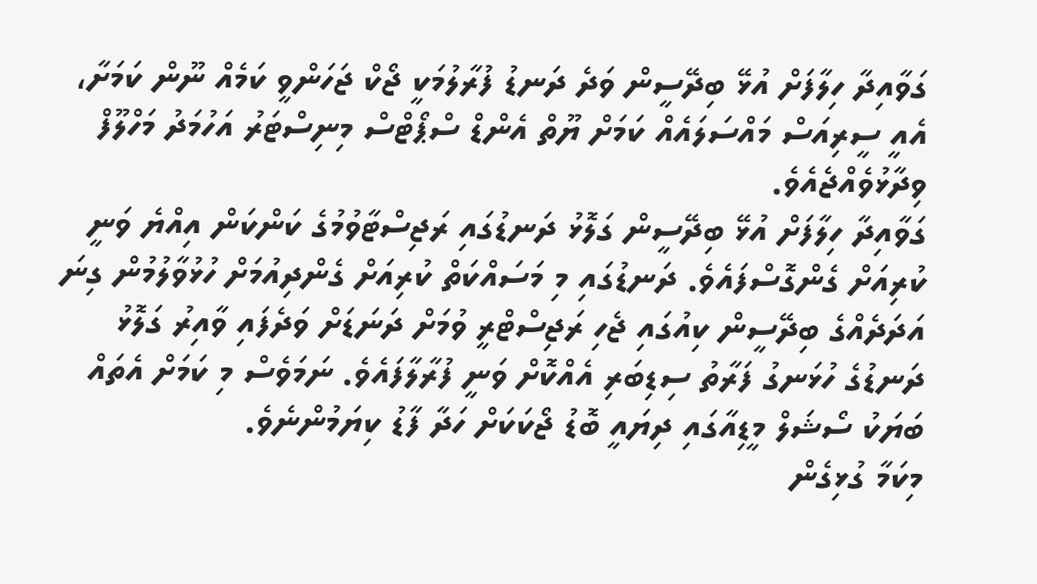ގަވާއިދާ ހިލާފަށް އުޅޭ ބިދޭސީން ވަދެ ދަނޑު ފުރާލުމަކީ ޖޯކް ޖަހަންވީ ކަމެއް ނޫން ކަމަށާ، އެއީ ސީރިއަސް މައްސަލައެއް ކަމަށް ޔޫތް އެންޑް ސްޕޯޓްސް މިނިސްޓަރު އަހުމަދު މަހްލޫފް ވިދާޅުވެއްޖެއެވެ.
ގަވާއިދާ ހިލާފަށް އުޅޭ ބިދޭސީން ގަލޮޅު ދަނޑުގައި ރަޖިސްޓާވުމުގެ ކަންކަން އިއްޔެ ވަނީ ކުރިއަށް ގެންގޮސްފައެވެ. ދަނޑުގައި މި މަސައްކަތް ކުރިއަށް ގެންދިއުމަށް ހުޅުވާލުމުން ގިނަ އަދަދެއްގެ ބިދޭސީން ކިއުގައި ޖެހި ރަޖިސްޓްރީ ވުމަށް ދަނަޑަށް ވަދެފައި ވާއިރު ގަލޮޅު ދަނޑުގެ ހުޅަނގު ފަރާތު ސިޑިބަރި އެއްކޮށް ވަނީ ފުރާލާފައެވެ. ނަމަވެސް މި ކަމަށް އެތައް ބަޔަކު ސޯޝަލް މީޑިއާގައި ދިޔައީ ބޮޑު ޖޯކަކަށް ހަދާ ފާޑު ކިޔަމުންނެވެ.
މިކަމާ ގުޅިގެން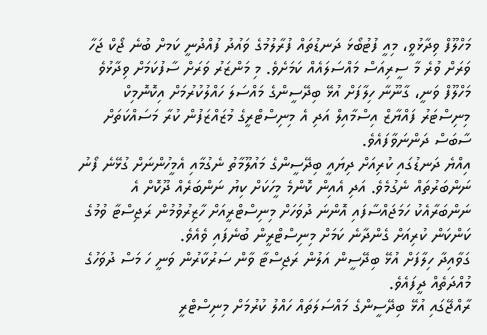މަހްލޫފް ވިދާޅުވީ، މިއީ ފުޓުބޯޅަ ދަނޑުތައް ފުރާލުމުގެ ވައުދު ފުއްދުނީ ކަމށް ބުނެ ޖޯކް ޖަހާ ވަރަށް ވުރެ މާ ސީރިއަސް މައްސަލައެއް ކަމަށެވެ. މި މަންޒަރު ވަރަށް ސާފުކަމަށް ވިދާޅުވެ މަހްލޫފް ވަނީ، ގާނޫނާ ހިލާފަށް އުޅޭ ބިދޭސީންގެ މައްސަލަ ހައްލުކުރުމަށް އިކޮނޮމިކް މިނިސްޓަރު ފައްޔާޒް އިސްމާއިލް އަދި އެ މިނިސްޓްރީގެ މުޒައްޒަފުން ކުރާ މަސައްކަތަށް ސާބަސް ދަންނަވާފައެވެ.
އިއްޔެ ދަނޑުގައި ކުރިއަށް ދިޔައީ ބިދޭސީންގެ މައުލޫމާތު ނެގުމާއި އެމީހުންނަށް ގުޅޭނެ ފޯނު ނަންބަރުތައް ނެގުމެވެ. އަދި އެއިން ކޮންމެ މީހަކަށް ކިޔު ނަންބަރެއް ދޫކޮށް އެ ނަންބަރާއެކު ހަމަޖައްސާފައި އޮންނަ ދުވަހަށް މިނިސްޓްރީއަށް ހާޒިރުވުމުން ރަޖިސްޓާ ވުމުގެ ކަންކަން ކުރިއަށް ގެންދާނެ ކަމަށް މިނިސްޓްރީން ބުނެފައި ވެއެވެ.
ގަވާއިދާ ހިލާފަށް އުޅޭ ބިދޭސީން އަލުން ރަޖިސްޓާ ވާން ސަރުކާރުން ވަނީ ހަ މަސް ދުވަހުގެ މުއްދަތެއް ދީފައެވެ.
ރާއްޖޭގައި އުޅޭ ބިދޭސީންގެ މައްސަލަތައް ހައްލު ކުރުމަށް މިނިސްޓްރީ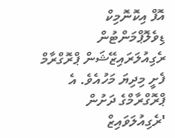އޮފް އިކޮނޮމިކް ޑިވެލޮޕްމަންޓުން ރެގިއުލަރައިޒޭޝަން ޕްރޮގްރާމް ފެށީ މިދިޔަ މަހުއެވެ. އެ ޕްރޮގްރާމްގެ ދަށުން 'ރެގިއުލަވައިޒް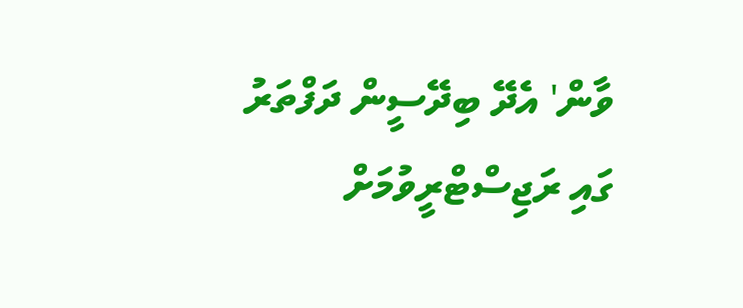ވާން' އެދޭ ބިދޭސީން ދަފްތަރު ގައި ރަޖިސްޓްރީވުމަށް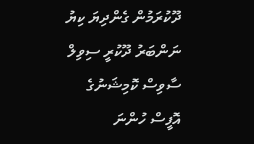ދޫކުރަމުން ގެންދިޔަ ކިޔު ނަންބަރު ދޫކުރީ ސިވިލް ސާވިސް ކޮމިޝަނުގެ އޮފީސް ހުންނަ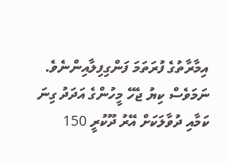އިމާރާތުގެ ފުރަތަމަ ފަންގިފިލާއިންނެވެ. ނަމަވެސް ކިޔު ޖެހޭ މީހުންގެ އަދަދު ގިނަ ކަމާއި ދުވާލަކަށް އޭރު ދޫކުރީ 150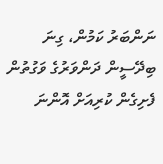ނަންބަރު ކަމުން، ގިނަ ބިދޭސީން ދަންވަރުގެ ވަގުތުން ފެށިގެން ކުރިއަށް އޮންނަ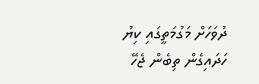ދުވަހަށް މަގުމަތީގައި ކިޔު ހަދައިގެން ތިބެން ޖެހޭ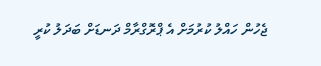ޖެހުން ހައްލު ކުރުމަށް އެ ޕްރޮގްރާމް ދަނޑަށް ބަދަލު ކުރީ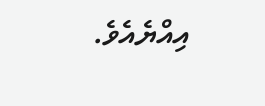އިއްޔެއެވެ.